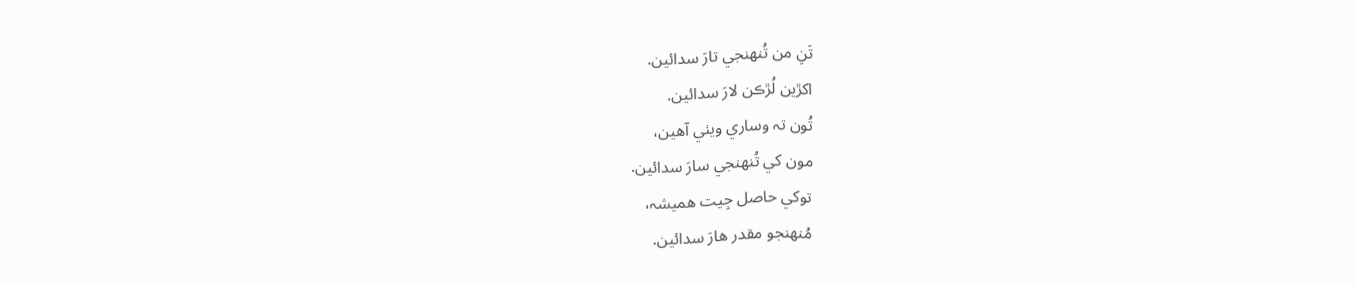تَنِ من تُنھنجي تارَ سدائين.
اکڙين لُڙڪن لارَ سدائين.
تُون تہ وساري ويٺي آهين،
مون کي تُنھنجي سارَ سدائين.
توکي حاصل جِيت هميشہ،
مُنھنجو مقدر هارَ سدائين.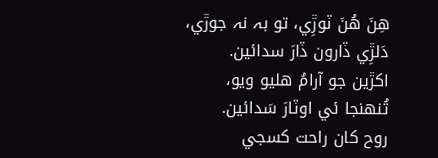هِنَ هُنَ ٽوڙِي، تو بہ نہ جوڙي،
دَلڙِي ڏارون ڏارَ سدائين.
اکڙين جو آرامُ هليو ويو،
تُنھنجا ئي اوٽارَ سَدائين.
روح کان راحت کسجي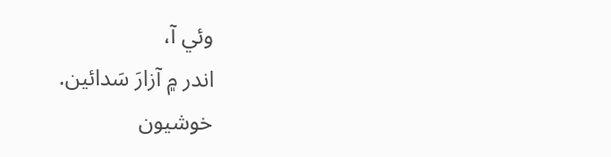وئي آ،
اندر ۾ آزارَ سَدائين.
خوشيون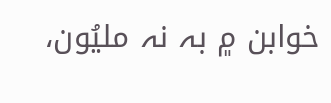خوابن ۾ بہ نہ مليُون،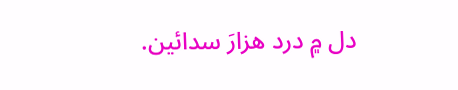دل ۾ درد هزارَ سدائين.